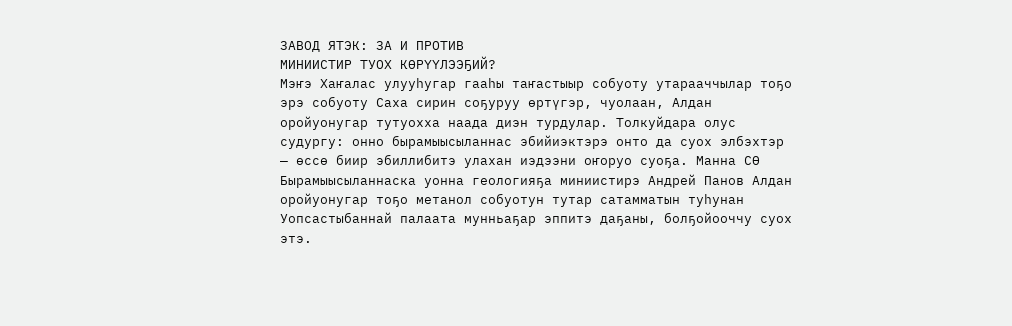ЗАВОД ЯТЭК: ЗА И ПРОТИВ
МИНИИСТИР ТУОХ КӨРҮҮЛЭЭҔИЙ?
Мэҥэ Хаҥалас улууһугар гааһы таҥастыыр собуоту утарааччылар тоҕо эрэ собуоту Саха сирин соҕуруу өртүгэр, чуолаан, Алдан оройуонугар тутуохха наада диэн турдулар. Толкуйдара олус судургу: онно бырамыысыланнас эбийиэктэрэ онто да суох элбэхтэр — өссө биир эбиллибитэ улахан иэдээни оҥоруо суоҕа. Манна СӨ Бырамыысыланнаска уонна геологияҕа миниистирэ Андрей Панов Алдан оройуонугар тоҕо метанол собуотун тутар сатамматын туһунан Уопсастыбаннай палаата мунньаҕар эппитэ даҕаны, болҕойооччу суох этэ.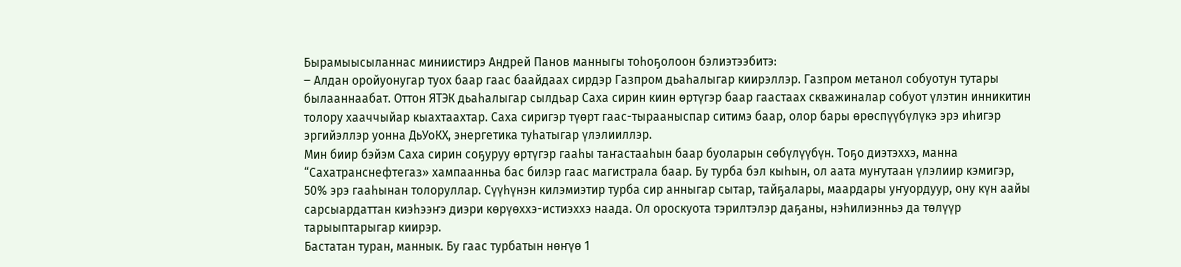Бырамыысыланнас миниистирэ Андрей Панов манныгы тоһоҕолоон бэлиэтээбитэ:
‒ Алдан оройуонугар туох баар гаас баайдаах сирдэр Газпром дьаһалыгар киирэллэр. Газпром метанол собуотун тутары былааннаабат. Оттон ЯТЭК дьаһалыгар сылдьар Саха сирин киин өртүгэр баар гаастаах скважиналар собуот үлэтин инникитин толору хааччыйар кыахтаахтар. Саха сиригэр түөрт гаас-тырааныспар ситимэ баар, олор бары өрөспүүбүлүкэ эрэ иһигэр эргийэллэр уонна ДьУоКХ, энергетика туһатыгар үлэлииллэр.
Мин биир бэйэм Саха сирин соҕуруу өртүгэр гааһы таҥастааһын баар буоларын сөбүлүүбүн. Тоҕо диэтэххэ, манна “Сахатранснефтегаз» хампаанньа бас билэр гаас магистрала баар. Бу турба бэл кыһын, ол аата муҥутаан үлэлиир кэмигэр, 50% эрэ гааһынан толоруллар. Сүүһүнэн килэмиэтир турба сир анныгар сытар, тайҕалары, маардары уҥуордуур, ону күн аайы сарсыардаттан киэһээҥэ диэри көрүөххэ-истиэххэ наада. Ол ороскуота тэрилтэлэр даҕаны, нэһилиэнньэ да төлүүр тарыыптарыгар киирэр.
Бастатан туран, маннык. Бу гаас турбатын нөҥүө 1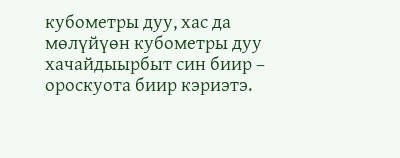кубометры дуу, хас да мөлүйүөн кубометры дуу хачайдыырбыт син биир ‒ ороскуота биир кэриэтэ.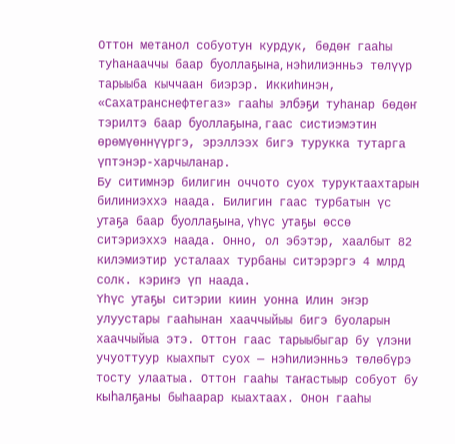Оттон метанол собуотун курдук, бөдөҥ гааһы туһанааччы баар буоллаҕына, нэһилиэнньэ төлүүр тарыыба кыччаан биэрэр. Иккиһинэн, «Сахатранснефтегаз» гааһы элбэҕи туһанар бөдөҥ тэрилтэ баар буоллаҕына, гаас систиэмэтин өрөмүөннүүргэ, эрэллээх бигэ турукка тутарга үптэнэр-харчыланар.
Бу ситимнэр билигин оччото суох туруктаахтарын билиниэххэ наада. Билигин гаас турбатын үс утаҕа баар буоллаҕына, үһүс утаҕы өссө ситэриэххэ наада. Онно, ол эбэтэр, хаалбыт 82 килэмиэтир усталаах турбаны ситэрэргэ 4 млрд солк. кэриҥэ үп наада.
Үһүс утаҕы ситэрии киин уонна Илин эҥэр улуустары гааһынан хааччыйыы бигэ буоларын хааччыйыа этэ. Оттон гаас тарыыбыгар бу үлэни учуоттуур кыахпыт суох — нэһилиэнньэ төлөбүрэ тосту улаатыа. Оттон гааһы таҥастыыр собуот бу кыһалҕаны быһаарар кыахтаах. Онон гааһы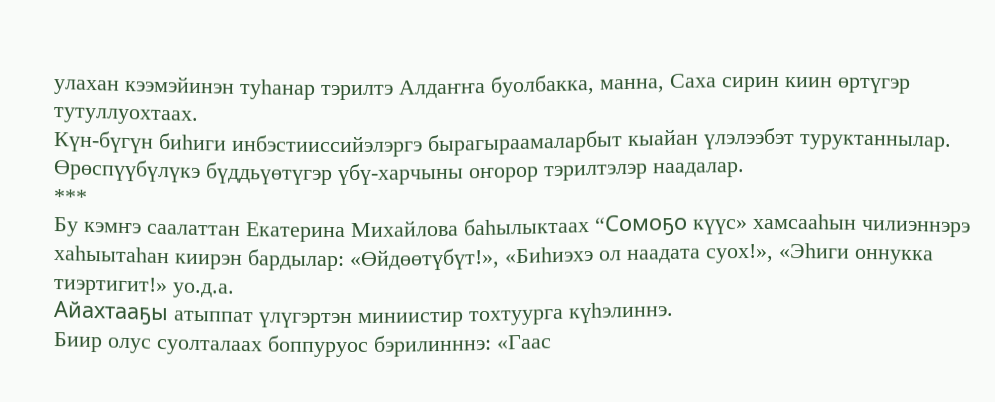улахан кээмэйинэн туһанар тэрилтэ Алдаҥҥа буолбакка, манна, Саха сирин киин өртүгэр тутуллуохтаах.
Күн-бүгүн биһиги инбэстииссийэлэргэ бырагыраамаларбыт кыайан үлэлээбэт туруктаннылар. Өрөспүүбүлүкэ бүддьүөтүгэр үбү-харчыны оҥорор тэрилтэлэр наадалар.
***
Бу кэмҥэ саалаттан Екатерина Михайлова баһылыктаах “Сомоҕо күүс» хамсааһын чилиэннэрэ хаһыытаһан киирэн бардылар: «Өйдөөтүбүт!», «Биһиэхэ ол наадата суох!», «Эһиги оннукка тиэртигит!» уо.д.а.
Айахтааҕы атыппат үлүгэртэн миниистир тохтуурга күһэлиннэ.
Биир олус суолталаах боппуруос бэрилинннэ: «Гаас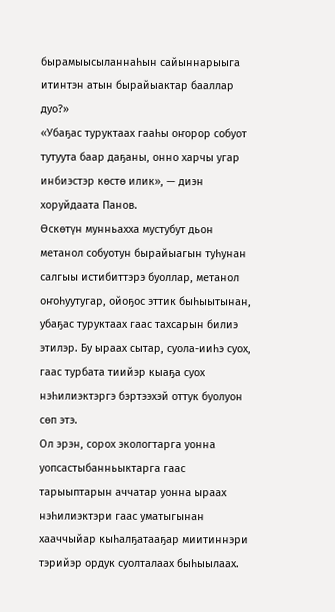бырамыысыланнаһын сайыннарыыга итинтэн атын бырайыактар бааллар дуо?»
«Убаҕас туруктаах гааһы оҥорор собуот тутуута баар даҕаны, онно харчы угар инбиэстэр көстө илик», — диэн хоруйдаата Панов.
Өскөтүн мунньахха мустубут дьон метанол собуотун бырайыагын туһунан салгыы истибиттэрэ буоллар, метанол оҥоһуутугар, ойоҕос эттик быһыытынан, убаҕас туруктаах гаас тахсарын билиэ этилэр. Бу ыраах сытар, суола-ииһэ суох, гаас турбата тиийэр кыаҕа суох нэһилиэктэргэ бэртээхэй оттук буолуон сөп этэ.
Ол эрэн, сорох экологтарга уонна уопсастыбанньыктарга гаас тарыыптарын аччатар уонна ыраах нэһилиэктэри гаас уматыгынан хааччыйар кыһалҕатааҕар миитиннэри тэрийэр ордук суолталаах быһыылаах.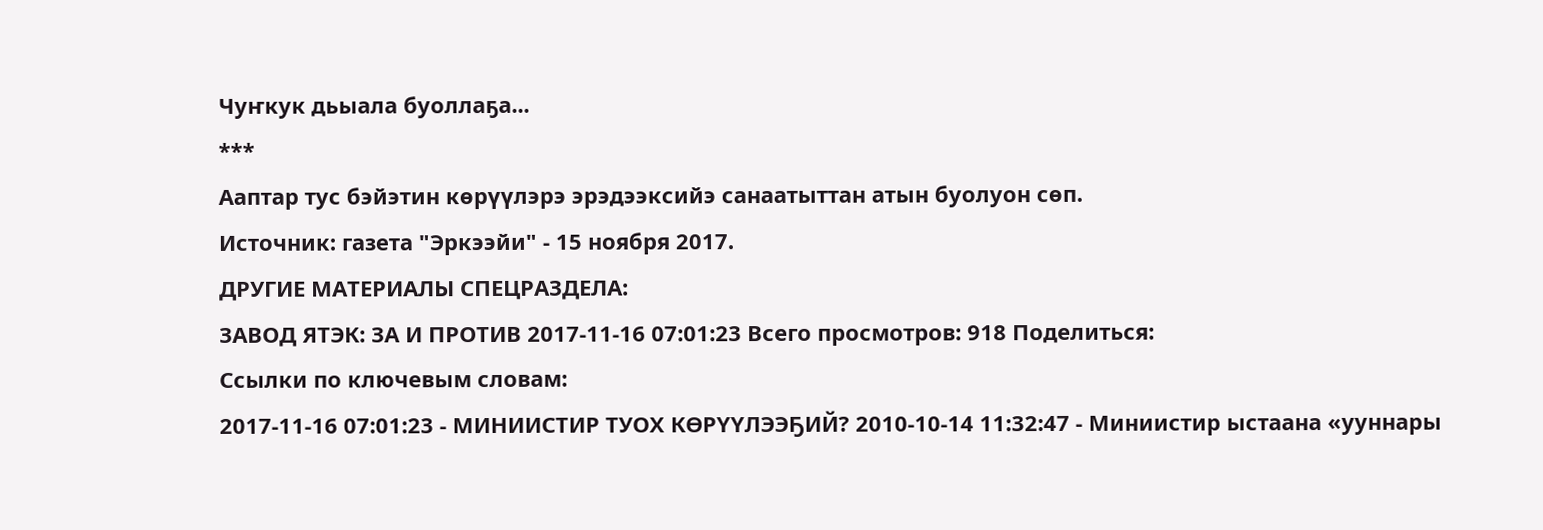Чуҥкук дьыала буоллаҕа...
***
Ааптар тус бэйэтин көрүүлэрэ эрэдээксийэ санаатыттан атын буолуон сөп.
Источник: газета "Эркээйи" - 15 ноября 2017.
ДРУГИЕ МАТЕРИАЛЫ СПЕЦРАЗДЕЛА:
ЗАВОД ЯТЭК: ЗА И ПРОТИВ 2017-11-16 07:01:23 Всего просмотров: 918 Поделиться:
Ссылки по ключевым словам:
2017-11-16 07:01:23 - МИНИИСТИР ТУОХ КӨРҮҮЛЭЭҔИЙ? 2010-10-14 11:32:47 - Миниистир ыстаана «ууннары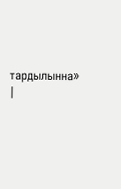тардылынна» |